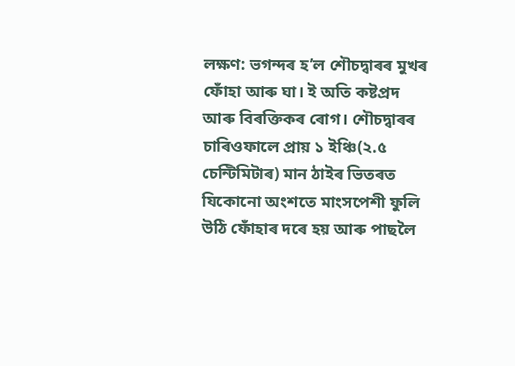লক্ষণ: ভগন্দৰ হ’ল শৌচদ্বাৰৰ মুখৰ ফোঁহা আৰু ঘা। ই অতি কষ্টপ্ৰদ আৰু বিৰক্তিকৰ ৰোগ। শৌচদ্বাৰৰ চাৰিওফালে প্ৰায় ১ ইঞ্চি(২.৫ চেন্টিমিটাৰ) মান ঠাইৰ ভিতৰত যিকোনো অংশতে মাংসপেশী ফুলি উঠি ফোঁহাৰ দৰে হয় আৰু পাছলৈ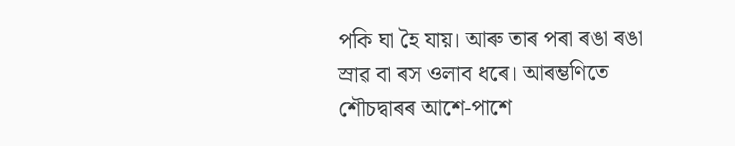পকি ঘা হৈ যায়। আৰু তাৰ পৰা ৰঙা ৰঙা স্ৰাৱ বা ৰস ওলাব ধৰে। আৰম্ভণিতে শৌচদ্বাৰৰ আশে-পাশে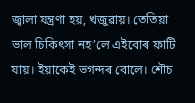জ্বালা যন্ত্ৰণা হয়, খজুৱায়। তেতিয়া ভাল চিকিৎসা নহ’লে এইবোৰ ফাটি যায়। ইয়াকেই ভগন্দৰ বোলে। শৌচ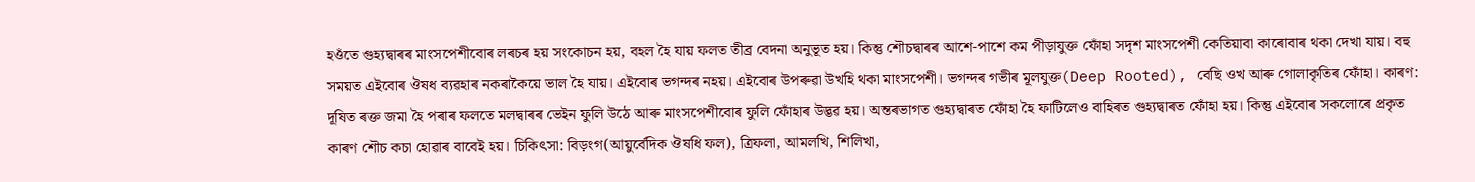হওঁতে গুহ্যদ্বাৰৰ মাংসপেশীবোৰ লৰচৰ হয় সংকোচন হয়, বহল হৈ যায় ফলত তীব্ৰ বেদনা অনুভূত হয়। কিন্তু শৌচদ্বাৰৰ আশে-পাশে কম পীড়াযুক্ত ফোঁহা সদৃশ মাংসপেশী কেতিয়াবা কাৰোবাৰ থকা দেখা যায়। বহু সময়ত এইবোৰ ঔষধ ব্যৱহাৰ নকৰাকৈয়ে ভাল হৈ যায়। এইবোৰ ভগন্দৰ নহয়। এইবোৰ উপৰুৱা উখহি থকা মাংসপেশী। ভগন্দৰ গভীৰ মূলযুক্ত(Deep Rooted), বেছি ওখ আৰু গোলাকৃতিৰ ফোঁহা। কাৰণ: দূষিত ৰক্ত জমা হৈ পৰাৰ ফলতে মলদ্বাৰৰ ভেইন ফুলি উঠে আৰু মাংসপেশীবোৰ ফুলি ফোঁহাৰ উদ্ভৱ হয়। অন্তৰভাগত গুহ্যদ্বাৰত ফোঁহা হৈ ফাটিলেও বাহিৰত গুহ্যদ্বাৰত ফোঁহা হয়। কিন্তু এইবোৰ সকলোৰে প্ৰকৃত কাৰণ শৌচ কচা হোৱাৰ বাবেই হয়। চিকিৎসা: বিড়ংগ(আয়ুৰ্বেদিক ঔষধি ফল), ত্ৰিফলা, আমলখি, শিলিখা,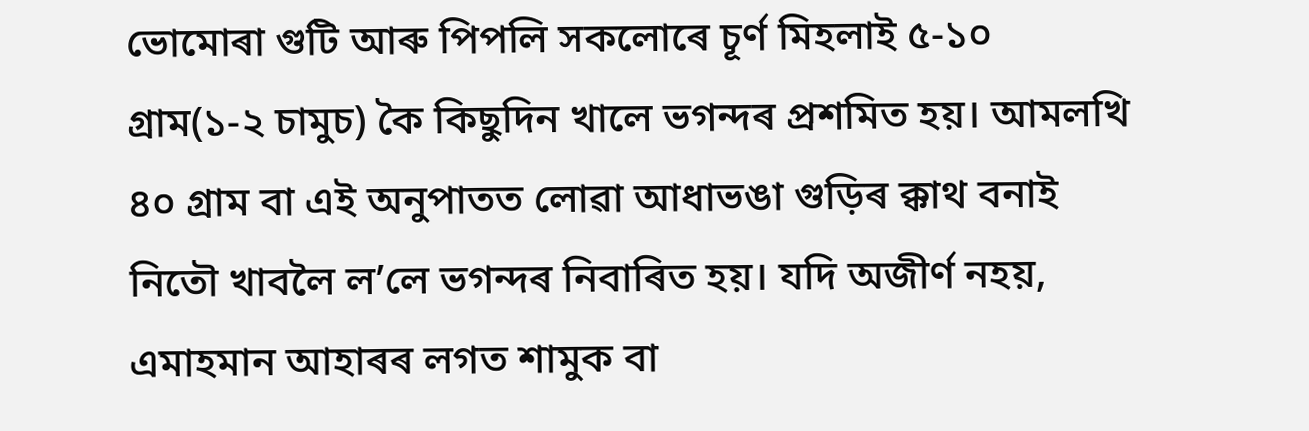ভোমোৰা গুটি আৰু পিপলি সকলোৰে চূৰ্ণ মিহলাই ৫-১০ গ্ৰাম(১-২ চামুচ) কৈ কিছুদিন খালে ভগন্দৰ প্ৰশমিত হয়। আমলখি ৪০ গ্ৰাম বা এই অনুপাতত লোৱা আধাভঙা গুড়িৰ ক্কাথ বনাই নিতৌ খাবলৈ ল’লে ভগন্দৰ নিবাৰিত হয়। যদি অজীৰ্ণ নহয়, এমাহমান আহাৰৰ লগত শামুক বা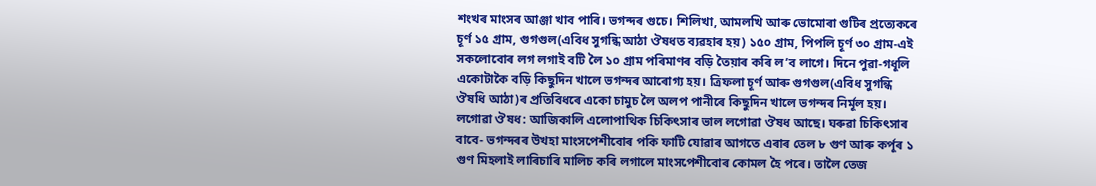শংখৰ মাংসৰ আঞ্জা খাব পাৰি। ভগন্দৰ গুচে। শিলিখা, আমলখি আৰু ভোমোৰা গুটিৰ প্ৰত্যেকৰে চূৰ্ণ ১৫ গ্ৰাম, গুগগুল(এবিধ সুগন্ধি আঠা ঔষধত ব্যৱহাৰ হয়) ১৫০ গ্ৰাম, পিপলি চূৰ্ণ ৩০ গ্ৰাম-এই সকলোবোৰ লগ লগাই বটি লৈ ১০ গ্ৰাম পৰিমাণৰ বড়ি তৈয়াৰ কৰি ল’ব লাগে। দিনে পুৱা-গধূলি একোটাকৈ বড়ি কিছুদিন খালে ভগন্দৰ আৰোগ্য হয়। ত্ৰিফলা চূৰ্ণ আৰু গুগগুল(এবিধ সুগন্ধি ঔষধি আঠা)ৰ প্ৰতিবিধৰে একো চামুচ লৈ অলপ পানীৰে কিছুদিন খালে ভগন্দৰ নিৰ্মূল হয়। লগোৱা ঔষধ: আজিকালি এলোপাথিক চিকিৎসাৰ ভাল লগোৱা ঔষধ আছে। ঘৰুৱা চিকিৎসাৰ বাবে- ভগন্দৰৰ উখহা মাংসপেশীবোৰ পকি ফাটি যোৱাৰ আগতে এৰাৰ তেল ৮ গুণ আৰু কৰ্পূৰ ১ গুণ মিহলাই লাৰিচাৰি মালিচ কৰি লগালে মাংসপেশীবোৰ কোমল হৈ পৰে। তালৈ তেজ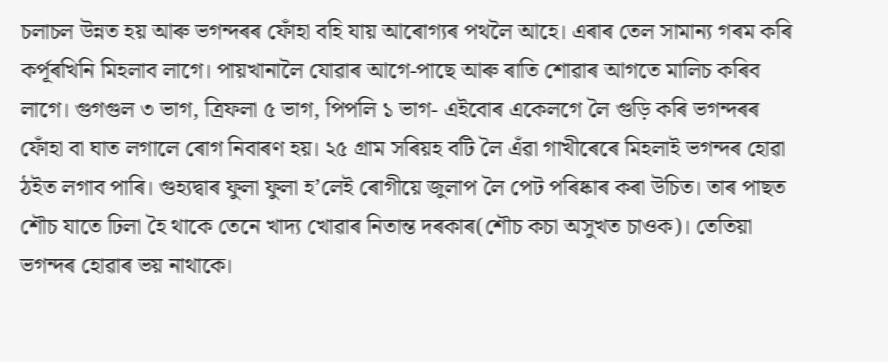চলাচল উন্নত হয় আৰু ভগন্দৰৰ ফোঁহা বহি যায় আৰোগ্যৰ পথলৈ আহে। এৰাৰ তেল সামান্য গৰম কৰি কৰ্পূৰখিনি মিহলাব লাগে। পায়খানালৈ যোৱাৰ আগে-পাছে আৰু ৰাতি শোৱাৰ আগতে মালিচ কৰিব লাগে। গুগগুল ৩ ভাগ, ত্ৰিফলা ৫ ভাগ, পিপলি ১ ভাগ- এইবোৰ একেলগে লৈ গুড়ি কৰি ভগন্দৰৰ ফোঁহা বা ঘাত লগালে ৰোগ নিবাৰণ হয়। ২৫ গ্ৰাম সৰিয়হ বটি লৈ এঁৱা গাখীৰেৰে মিহলাই ভগন্দৰ হোৱা ঠইত লগাব পাৰি। গুহ্যদ্বাৰ ফুলা ফুলা হ’লেই ৰোগীয়ে জুলাপ লৈ পেট পৰিষ্কাৰ কৰা উচিত। তাৰ পাছত শৌচ যাতে ঢিলা হৈ থাকে তেনে খাদ্য খোৱাৰ নিতান্ত দৰকাৰ(শৌচ কচা অসুখত চাওক)। তেতিয়া ভগন্দৰ হোৱাৰ ভয় নাথাকে।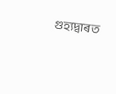গুহ্যদ্বাৰত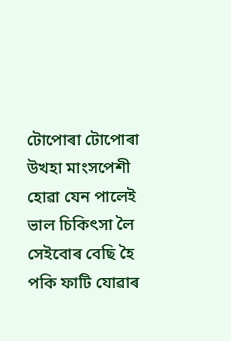টোপোৰা টোপোৰা উখহা মাংসপেশী হোৱা যেন পালেই ভাল চিকিৎসা লৈ সেইবোৰ বেছি হৈ পকি ফাটি যোৱাৰ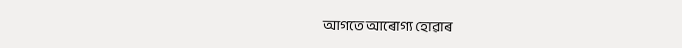আগতে আৰোগ্য হোৱাৰ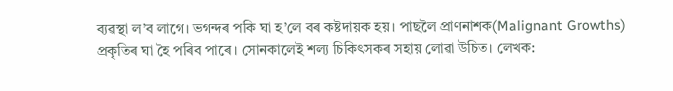ব্যৱস্থা ল’ব লাগে। ভগন্দৰ পকি ঘা হ’লে বৰ কষ্টদায়ক হয়। পাছলৈ প্ৰাণনাশক(Malignant Growths) প্ৰকৃতিৰ ঘা হৈ পৰিব পাৰে। সোনকালেই শল্য চিকিৎসকৰ সহায় লোৱা উচিত। লেখক: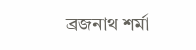ব্ৰজনাথ শৰ্মা